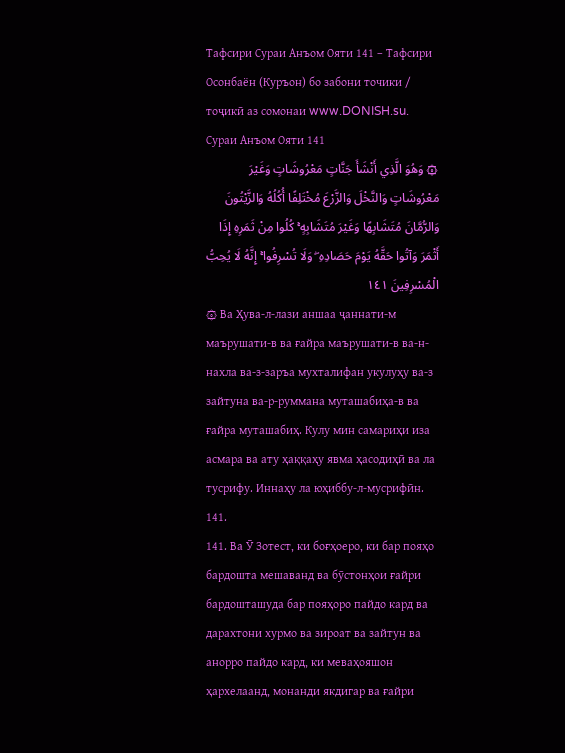Тафсири Сураи Анъом Ояти 141 – Тафсири Осонбаён (Куръон) бо забони точики / тоҷикӣ аз сомонаи www.DONISH.su.
Сураи Анъом Ояти 141
۞ وَهُوَ الَّذِي أَنْشَأَ جَنَّاتٍ مَعْرُوشَاتٍ وَغَيْرَ مَعْرُوشَاتٍ وَالنَّخْلَ وَالزَّرْعَ مُخْتَلِفًا أُكُلُهُ وَالزَّيْتُونَ وَالرُّمَّانَ مُتَشَابِهًا وَغَيْرَ مُتَشَابِهٍ ۚ كُلُوا مِنْ ثَمَرِهِ إِذَا أَثْمَرَ وَآتُوا حَقَّهُ يَوْمَ حَصَادِهِ ۖ وَلَا تُسْرِفُوا ۚ إِنَّهُ لَا يُحِبُّ الْمُسْرِفِينَ ١٤١
۞ Ва Ҳува-л-лази аншаа ҷаннати-м маърушати-в ва ғайра маърушати-в ва-н-нахла ва-з-заръа мухталифан укулуҳу ва-з зайтуна ва-р-руммана муташабиҳа-в ва ғайра муташабиҳ. Кулу мин самариҳи иза асмара ва ату ҳаққаҳу явма ҳасодиҳӣ ва ла тусрифу. Иннаҳу ла юҳиббу-л-мусрифӣн. 141.
141. Ва Ӯ Зотест, ки боғҳоеро, ки бар пояҳо бардошта мешаванд ва бӯстонҳои ғайри бардошташуда бар пояҳоро пайдо кард ва дарахтони хурмо ва зироат ва зайтун ва анорро пайдо кард, ки меваҳояшон ҳархелаанд, монанди якдигар ва ғайри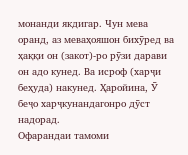монанди якдигар. Чун мева оранд, аз меваҳояшон бихӯред ва ҳаққи он (закот)-ро рӯзи дарави он адо кунед. Ва исроф (харҷи беҳуда) накунед. Ҳаройина, Ӯ беҷо харҷкунандагонро дӯст надорад.
Офарандаи тамоми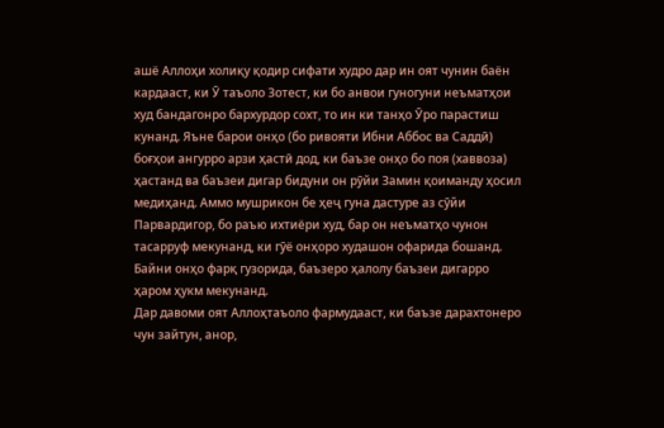ашё Аллоҳи холиқу қодир сифати худро дар ин оят чунин баён кардааст, ки Ӯ таъоло Зотест, ки бо анвои гуногуни неъматҳои худ бандагонро бархурдор сохт, то ин ки танҳо Ӯро парастиш кунанд. Яъне барои онҳо (бо ривояти Ибни Аббос ва Саддӣ) боғҳои ангурро арзи ҳастӣ дод, ки баъзе онҳо бо поя (хаввоза) ҳастанд ва баъзеи дигар бидуни он рӯйи Замин қоиманду ҳосил медиҳанд. Аммо мушрикон бе ҳеҷ гуна дастуре аз сӯйи Парвардигор, бо раъю ихтиёри худ, бар он неъматҳо чунон тасарруф мекунанд, ки гӯё онҳоро худашон офарида бошанд. Байни онҳо фарқ гузорида, баъзеро ҳалолу баъзеи дигарро ҳаром ҳукм мекунанд.
Дар давоми оят Аллоҳтаъоло фармудааст, ки баъзе дарахтонеро чун зайтун, анор,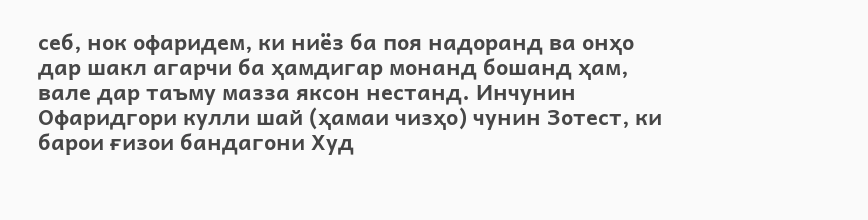себ, нок офаридем, ки ниёз ба поя надоранд ва онҳо дар шакл агарчи ба ҳамдигар монанд бошанд ҳам, вале дар таъму мазза яксон нестанд. Инчунин Офаридгори кулли шай (ҳамаи чизҳо) чунин Зотест, ки барои ғизои бандагони Худ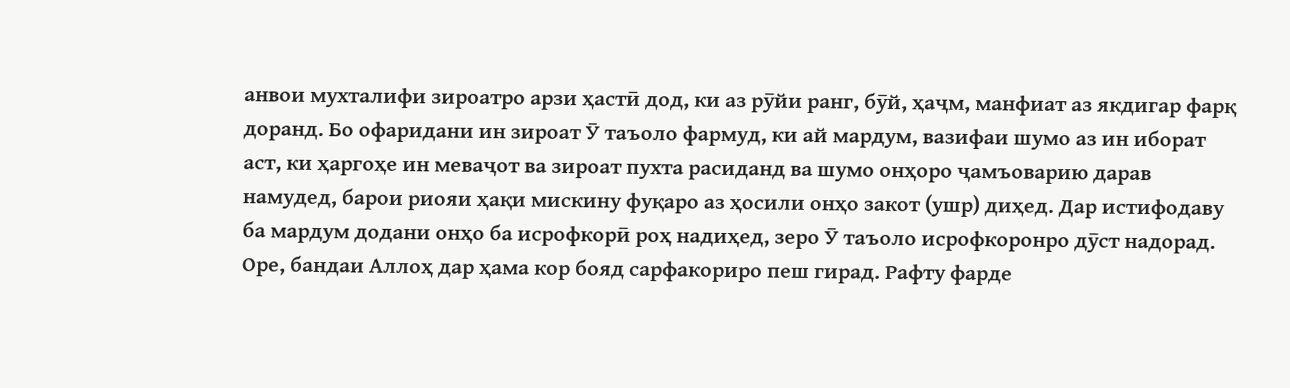анвои мухталифи зироатро арзи ҳастӣ дод, ки аз рӯйи ранг, бӯй, ҳаҷм, манфиат аз якдигар фарқ доранд. Бо офаридани ин зироат Ӯ таъоло фармуд, ки ай мардум, вазифаи шумо аз ин иборат аст, ки ҳаргоҳе ин меваҷот ва зироат пухта расиданд ва шумо онҳоро ҷамъоварию дарав намудед, барои риояи ҳақи мискину фуқаро аз ҳосили онҳо закот (ушр) диҳед. Дар истифодаву ба мардум додани онҳо ба исрофкорӣ роҳ надиҳед, зеро Ӯ таъоло исрофкоронро дӯст надорад. Оре, бандаи Аллоҳ дар ҳама кор бояд сарфакориро пеш гирад. Рафту фарде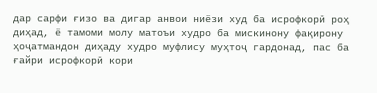дар сарфи ғизо ва дигар анвои ниёзи худ ба исрофкорӣ роҳ диҳад, ё тамоми молу матоъи худро ба мискинону фақирону ҳоҷатмандон диҳаду худро муфлису муҳтоҷ гардонад, пас ба ғайри исрофкорӣ кори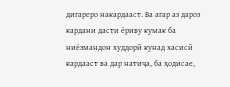дигареро накардааст. Ва агар аз дароз кардани дасти ёриву кумак ба ниёзмандон худдорӣ кунад хасисӣ кардааст ва дар натиҷа, ба ҳодисае,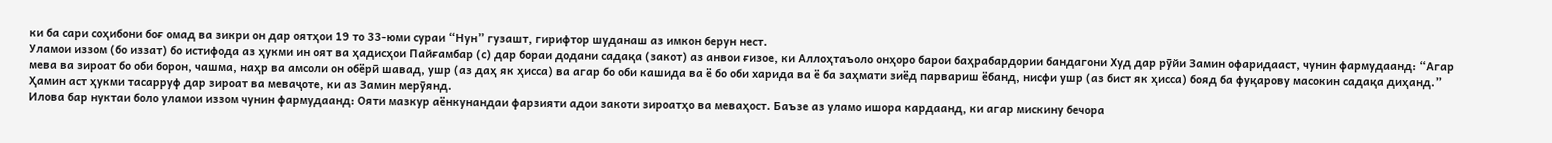ки ба сари соҳибони боғ омад ва зикри он дар оятҳои 19 то 33-юми сураи “Нун” гузашт, гирифтор шуданаш аз имкон берун нест.
Уламои иззом (бо иззат) бо истифода аз ҳукми ин оят ва ҳадисҳои Пайғамбар (с) дар бораи додани садақа (закот) аз анвои ғизое, ки Аллоҳтаъоло онҳоро барои баҳрабардории бандагони Худ дар рӯйи Замин офаридааст, чунин фармудаанд: “Агар мева ва зироат бо оби борон, чашма, наҳр ва амсоли он обёрӣ шавад, ушр (аз даҳ як ҳисса) ва агар бо оби кашида ва ё бо оби харида ва ё ба заҳмати зиёд парвариш ёбанд, нисфи ушр (аз бист як ҳисса) бояд ба фуқарову масокин садақа диҳанд.” Ҳамин аст ҳукми тасарруф дар зироат ва меваҷоте, ки аз Замин мерӯянд.
Илова бар нуктаи боло уламои иззом чунин фармудаанд: Ояти мазкур аёнкунандаи фарзияти адои закоти зироатҳо ва меваҳост. Баъзе аз уламо ишора кардаанд, ки агар мискину бечора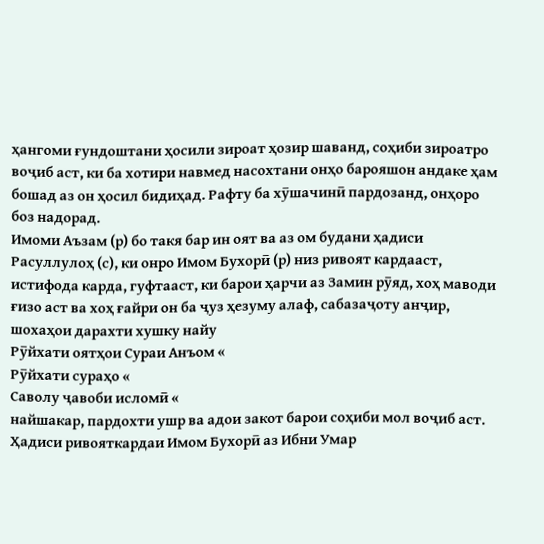ҳангоми ғундоштани ҳосили зироат ҳозир шаванд, соҳиби зироатро воҷиб аст, ки ба хотири навмед насохтани онҳо барояшон андаке ҳам бошад аз он ҳосил бидиҳад. Рафту ба хӯшачинӣ пардозанд, онҳоро боз надорад.
Имоми Аъзам (р) бо такя бар ин оят ва аз ом будани ҳадиси Расуллулоҳ (с), ки онро Имом Бухорӣ (р) низ ривоят кардааст, истифода карда, гуфтааст, ки барои ҳарчи аз Замин рӯяд, хоҳ маводи ғизо аст ва хоҳ ғайри он ба ҷуз ҳезуму алаф, сабазаҷоту анҷир, шохаҳои дарахти хушку найу
Рӯйхати оятҳои Сураи Анъом «
Рӯйхати сураҳо «
Саволу ҷавоби исломӣ «
найшакар, пардохти ушр ва адои закот барои соҳиби мол воҷиб аст.
Ҳадиси ривояткардаи Имом Бухорӣ аз Ибни Умар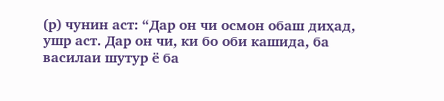(р) чунин аст: “Дар он чи осмон обаш диҳад, ушр аст. Дар он чи, ки бо оби кашида, ба василаи шутур ё ба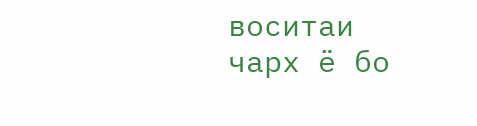воситаи чарх ё бо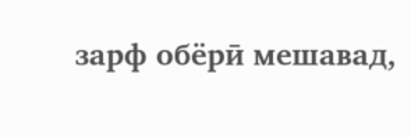зарф обёрӣ мешавад,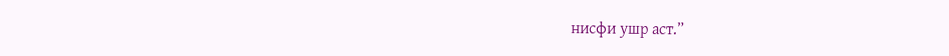нисфи ушр аст.”